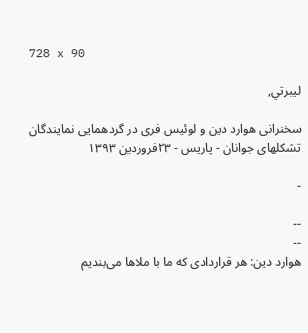728 x 90

ليبرتي,

سخنرانی هوارد دین و لوئیس فری در گردهمایی نمایندگان تشکلهای جوانان - پاریس - ۲۳فروردین ۱۳۹۳

-

--
--
هوارد دین: هر قراردادی که ما با ملاها می‌بندیم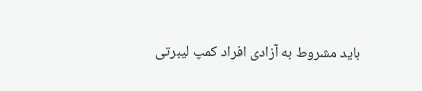باید مشروط به آزادی افراد کمپ لیبرتی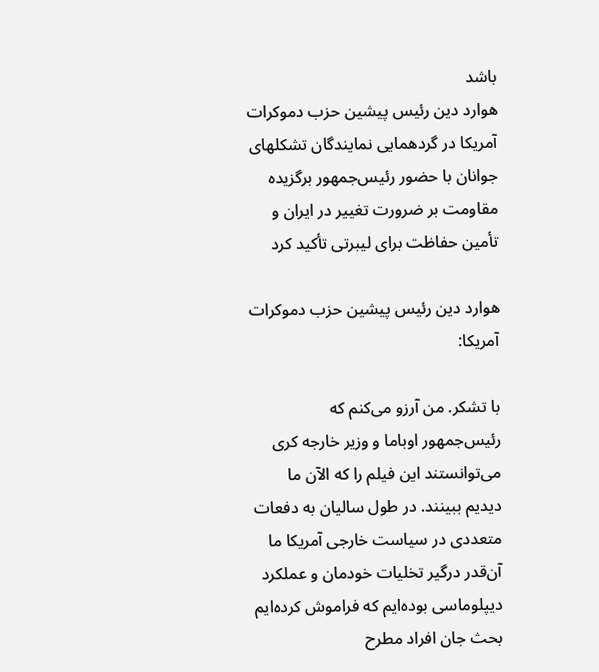باشد
هوارد دین رئیس پیشین حزب دموکرات آمریکا در گردهمایی نمایندگان تشکلهای جوانان با حضور رئیس‌جمهور برگزیده مقاومت بر ضرورت تغییر در ایران و تأمین حفاظت برای لیبرتی تأکید کرد

هوارد دین رئیس پیشین حزب دموکرات آمریکا:

با تشکر. من آرزو می‌کنم که رئیس‌جمهور اوباما و وزیر خارجه کری می‌توانستند این فیلم را که الآن ما دیدیم ببینند. در طول سالیان به دفعات متعددی در سیاست خارجی آمریکا ما آن‌قدر درگیر تخلیات خودمان و عملکرد دیپلوماسی بوده‌ایم که فراموش کرده‌ایم بحث جان افراد مطرح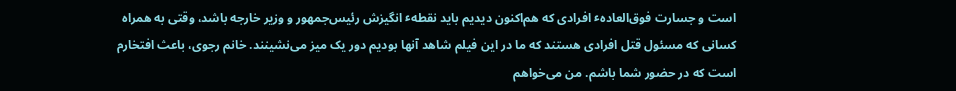است و جسارت فوق‌العادهٴ افرادی که هم‌اکنون دیدیم باید نقطهٴ انگیزش رئیس‌جمهور و وزیر خارجه باشد، وقتی به همراه کسانی که مسئول قتل افرادی هستند که ما در این فیلم شاهد آنها بودیم دور یک میز می‌نشینند. خانم رجوی، باعث افتخارم است که در حضور شما باشم. من می‌خواهم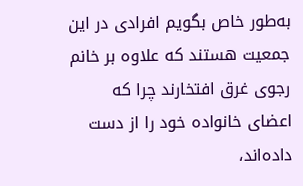به‌طور خاص بگویم افرادی در این جمعیت هستند که علاوه بر خانم رجوی غرق افتخارند چرا که اعضای خانواده خود را از دست داده‌اند،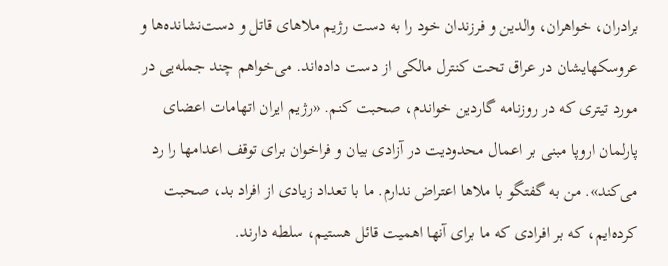برادران، خواهران، والدین و فرزندان خود را به دست رژیم ملاهای قاتل و دست‌نشانده‌ها و عروسکهایشان در عراق تحت کنترل مالکی از دست داده‌اند. می‌خواهم چند جمله‌یی در مورد تیتری که در روزنامه گاردین خواندم، صحبت کنم. «رژیم ایران اتهامات اعضای پارلمان اروپا مبنی بر اعمال محدودیت در آزادی بیان و فراخوان برای توقف اعدامها را رد می‌کند». من به گفتگو با ملاها اعتراض ندارم. ما با تعداد زیادی از افراد بد، صحبت کرده‌ایم، که بر افرادی که ما برای آنها اهمیت قائل هستیم، سلطه دارند.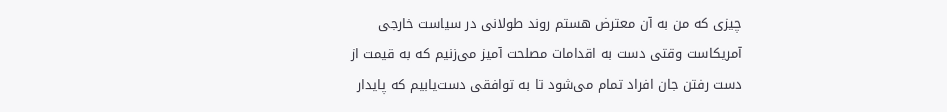چیزی که من به آن معترض هستم روند طولانی در سیاست خارجی آمریکاست وقتی دست به اقدامات مصلحت آمیز می‌زنیم که به قیمت از دست رفتن جان افراد تمام می‌شود تا به توافقی دست‌یابیم که پایدار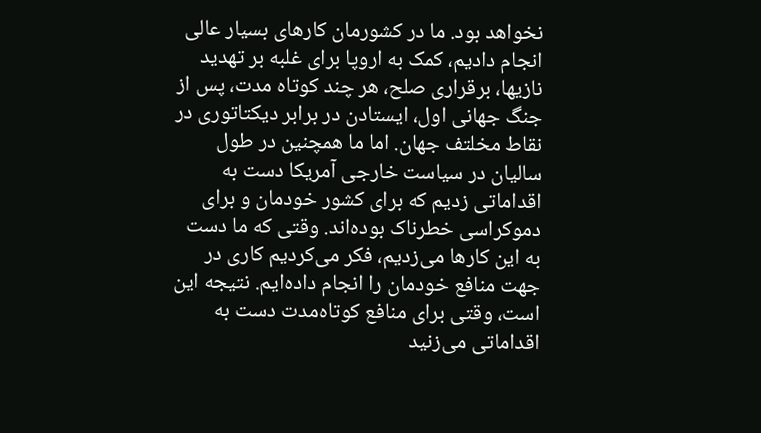نخواهد بود. ما در کشورمان کارهای بسیار عالی انجام دادیم، کمک به اروپا برای غلبه بر تهدید نازیها، برقراری صلح، هر چند کوتاه مدت، پس از جنگ جهانی اول، ایستادن در برابر دیکتاتوری در نقاط مخلتف جهان. اما ما همچنین در طول سالیان در سیاست خارجی آمریکا دست به اقداماتی زدیم که برای کشور خودمان و برای دموکراسی خطرناک بوده‌اند. وقتی که ما دست به این کارها می‌زدیم، فکر می‌کردیم کاری در جهت منافع خودمان را انجام داده‌ایم. نتیجه این است، وقتی برای منافع کوتاه‌مدت دست به اقداماتی می‌زنید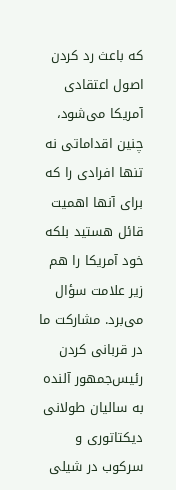که باعث رد کردن اصول اعتقادی آمریکا می‌شود، چنین اقداماتی نه تنها افرادی را که برای آنها اهمیت قائل هستید بلکه خود آمریکا را هم زیر علامت سؤال می‌برد. مشارکت ما در قربانی کردن رئیس‌جمهور آلنده به سالیان طولانی دیکتاتوری و سرکوب در شیلی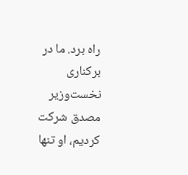راه برد. ما در برکناری نخست‌وزیر مصدق شرکت کردیم، او تنها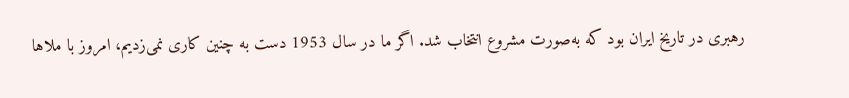رهبری در تاریخ ایران بود که به‌صورت مشروع انتخاب شد. اگر ما در سال 1953 دست به چنین کاری نمی‌زدیم، امروز با ملاها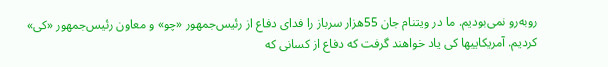روبه‌رو نمی‌بودیم. ما در ویتنام جان 55هزار سرباز را فدای دفاع از رئیس‌جمهور «چو» و معاون رئیس‌جمهور «کی» کردیم. آمریکاییها کی یاد خواهند گرفت که دفاع از کسانی که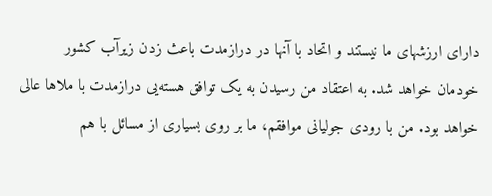دارای ارزشهای ما نیستند و اتحاد با آنها در درازمدت باعث زدن زیرآب کشور خودمان خواهد شد. به اعتقاد من رسیدن به یک توافق هسته‌یی درازمدت با ملاها عالی خواهد بود. من با رودی جولیانی موافقم، ما بر روی بسیاری از مسائل با هم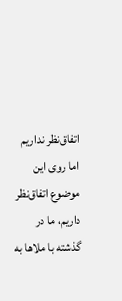اتفاق‌نظر نداریم اما روی این موضوع اتفاق‌نظر داریم، ما در گذشته با ملاها به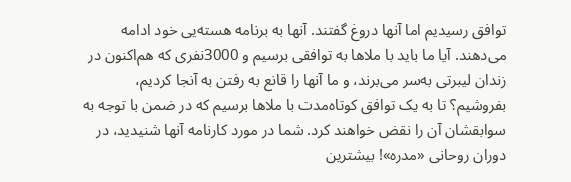توافق رسیدیم اما آنها دروغ گفتند. آنها به برنامه هسته‌یی خود ادامه می‌دهند. آیا ما باید با ملاها به توافقی برسیم و 3000نفری که هم‌اکنون در زندان لیبرتی به‌سر می‌برند، و ما آنها را قانع به رفتن به آنجا کردیم، بفروشیم؟ تا به یک توافق کوتاه‌مدت با ملاها برسیم که در ضمن با توجه به سوابقشان آن را نقض خواهند کرد. شما در مورد کارنامه آنها شنیدید، در دوران روحانی «مدره»! بیشترین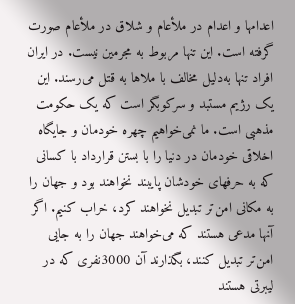اعدامها و اعدام در ملأعام و شلاق در ملأعام صورت گرفته است. این تنها مربوط به مجرمین نیست. در ایران افراد تنها به‌دلیل مخالف با ملاها به قتل می‌رسند. این یک رژیم مستبد و سرکوبگر است که یک حکومت مذهبی است. ما نمی‌خواهیم چهره خودمان و جایگاه اخلاقی خودمان در دنیا را با بستن قرارداد با کسانی که به حرفهای خودشان پایبند نخواهند بود و جهان را به مکانی امن‌تر تبدیل نخواهند کرد، خراب کنیم. اگر آنها مدعی هستند که می‌خواهند جهان را به جایی امن‌تر تبدیل کنند، بگذارند آن 3000نفری که در لیبرتی هستند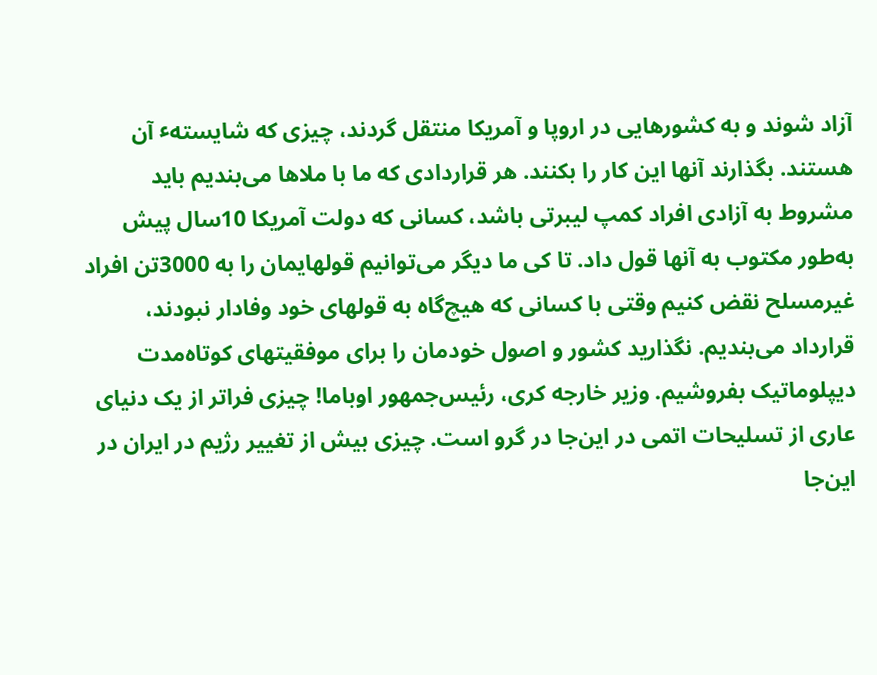آزاد شوند و به کشورهایی در اروپا و آمریکا منتقل گردند، چیزی که شایستهٴ آن هستند. بگذارند آنها این کار را بکنند. هر قراردادی که ما با ملاها می‌بندیم باید مشروط به آزادی افراد کمپ لیبرتی باشد، کسانی که دولت آمریکا 10سال پیش به‌طور مکتوب به آنها قول داد. تا کی ما دیگر می‌توانیم قولهایمان را به 3000تن افراد غیرمسلح نقض کنیم وقتی با کسانی که هیچ‌گاه به قولهای خود وفادار نبودند، قرارداد می‌بندیم. نگذارید کشور و اصول خودمان را برای موفقیتهای کوتاه‌مدت دیپلوماتیک بفروشیم. وزیر خارجه کری، رئیس‌جمهور اوباما! چیزی فراتر از یک دنیای عاری از تسلیحات اتمی در این‌جا در گرو است. چیزی بیش از تغییر رژیم در ایران در این‌جا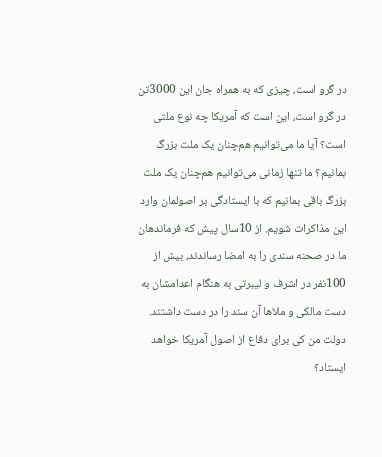در گرو است، چیزی که به همراه جان این 3000تن در گرو است، این است که آمریکا چه نوع ملتی است؟ آیا ما می‌توانیم هم‌چنان یک ملت بزرگ بمانیم؟ ما تنها زمانی می‌توانیم هم‌چنان یک ملت بزرگ باقی بمانیم که با ایستادگی بر اصولمان وارد این مذاکرات شویم. از 10سال پیش که فرماندهان ما در صحنه سندی را به امضا رساندند، بیش از 100نفر در اشرف و لیبرتی به هنگام اعدامشان به دست مالکی و ملاها آن سند را در دست داشتند. دولت من کی برای دفاع از اصول آمریکا خواهد ایستاد؟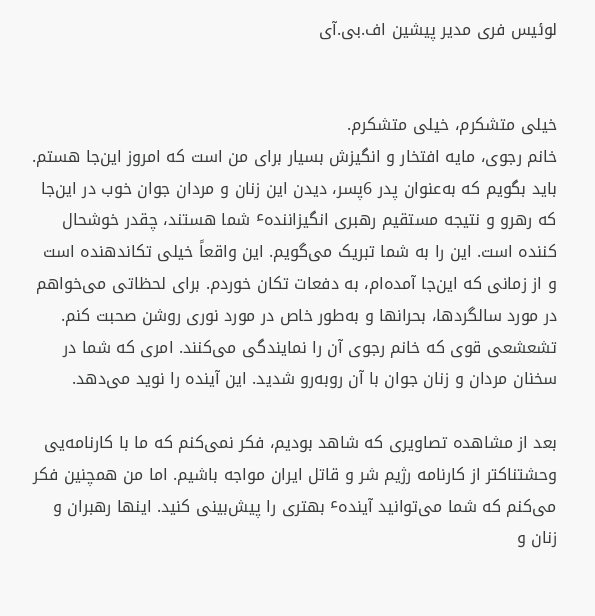لوئیس فری مدیر پیشین اف.بی.آی


خیلی متشکرم، خیلی متشکرم.
خانم رجوی، مایه افتخار و انگیزش بسیار برای من است که امروز این‌جا هستم. باید بگویم که به‌عنوان پدر 6پسر، دیدن این زنان و مردان جوان خوب در این‌جا که رهرو و نتیجه مستقیم رهبری انگیزانندهٴ شما هستند، چقدر خوشحال کننده است. این را به شما تبریک می‌گویم. این واقعاً خیلی تکاندهنده است و از زمانی که این‌جا آمده‌ام، به دفعات تکان خوردم. برای لحظاتی می‌خواهم در مورد سالگردها، بحرانها و به‌طور خاص در مورد نوری روشن صحبت کنم. تشعشعی قوی که خانم رجوی آن را نمایندگی می‌کنند. امری که شما در سخنان مردان و زنان جوان با آن روبه‌رو شدید. این آینده را نوید می‌دهد.

بعد از مشاهده تصاویری که شاهد بودیم، فکر نمی‌کنم که ما با کارنامه‌یی وحشتناکتر از کارنامه رژیم شر و قاتل ایران مواجه باشیم. اما من همچنین فکر می‌کنم که شما می‌توانید آیندهٴ بهتری را پیش‌بینی کنید. اینها رهبران و زنان و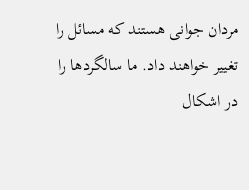مردان جوانی هستند که مسائل را تغییر خواهند داد. ما سالگردها را در اشکال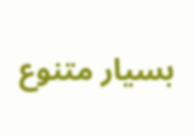بسیار متنوع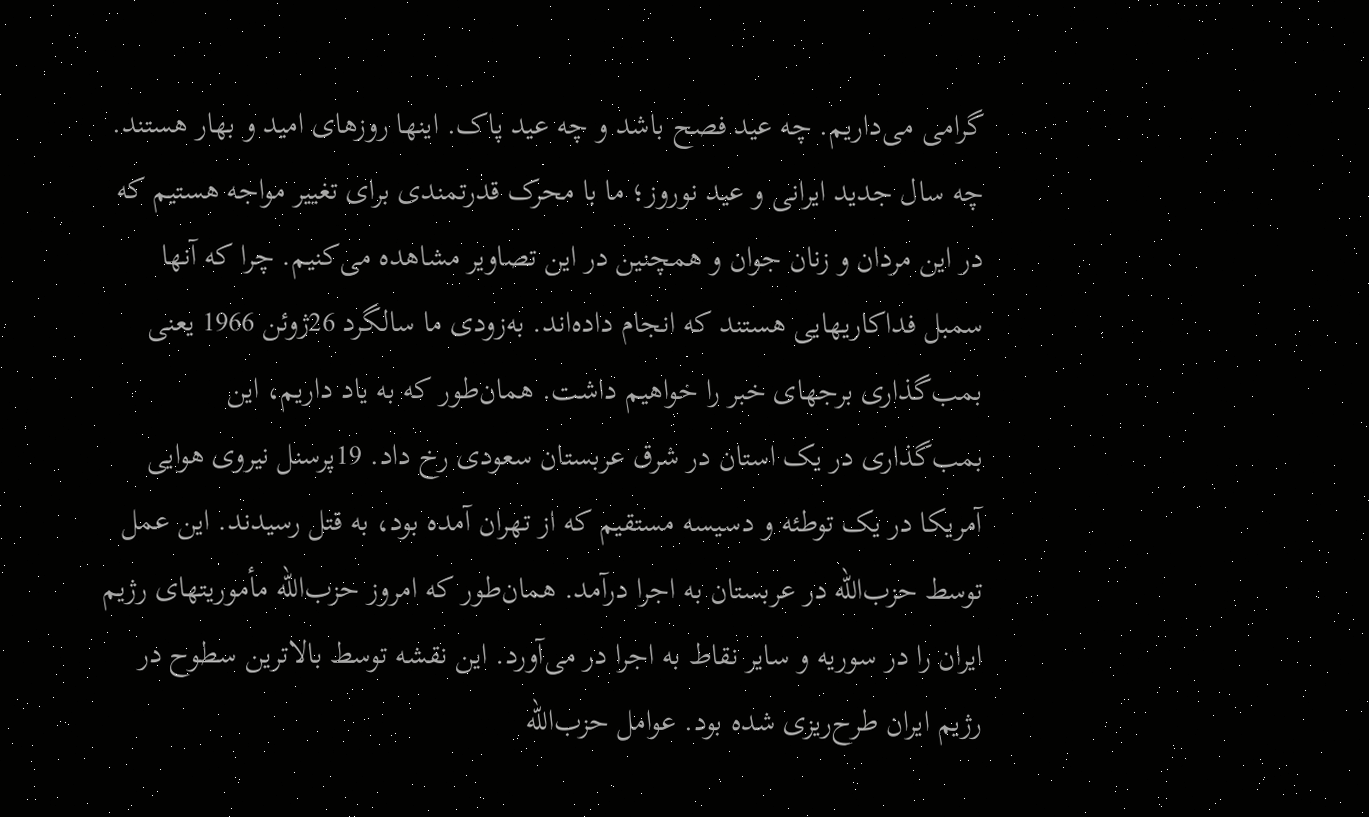گرامی می‌داریم. چه عید فصح باشد و چه عید پاک. اینها روزهای امید و بهار هستند. چه سال جدید ایرانی و عید نوروز؛ ما با محرک قدرتمندی برای تغییر مواجه هستیم که در این مردان و زنان جوان و همچنین در این تصاویر مشاهده می‌کنیم. چرا که آنها سمبل فداکاریهایی هستند که انجام داده‌اند. به‌زودی ما سالگرد 26ژوئن 1966 یعنی بمب‌گذاری برجهای خبر را خواهیم داشت. همان‌طور که به یاد داریم، این بمب‌گذاری در یک استان در شرق عربستان سعودی رخ داد. 19پرسنل نیروی هوایی آمریکا در یک توطئه و دسیسه مستقیم که از تهران آمده بود، به قتل رسیدند. این عمل توسط حزب‌الله در عربستان به اجرا درآمد. همان‌طور که امروز حزب‌الله مأموریتهای رژیم ایران را در سوریه و سایر نقاط به اجرا در می‌آورد. این نقشه توسط بالاترین سطوح در رژیم ایران طرح‌ریزی شده بود. عوامل حزب‌الله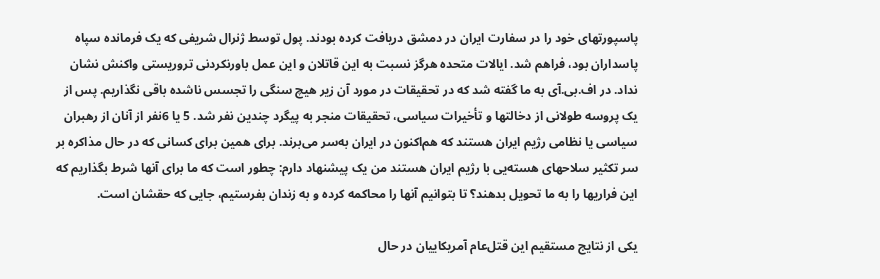پاسپورتهای خود را در سفارت ایران در دمشق دریافت کرده بودند. پول توسط ژنرال شریفی که یک فرمانده سپاه پاسداران بود، فراهم شد. ایالات متحده هرگز نسبت به این قاتلان و این عمل باورنکردنی تروریستی واکنش نشان نداد. در اف.بی.آی به ما گفته شد که در تحقیقات در مورد آن زیر هیچ سنگی را تجسس ناشده باقی نگذاریم. پس از یک پروسه طولانی از دخالتها و تأخیرات سیاسی، تحقیقات منجر به پیگرد چندین نفر شد. 5 یا 6نفر از آنان از رهبران سیاسی یا نظامی رژیم ایران هستند که هم‌اکنون در ایران به‌سر می‌برند. برای همین برای کسانی که در حال مذاکره بر سر تکثیر سلاحهای هسته‌یی با رژیم ایران هستند من یک پیشنهاد دارم: چطور است که ما برای آنها شرط بگذاریم که این فراریها را به ما تحویل بدهند؟ تا بتوانیم آنها را محاکمه کرده و به زندان بفرستیم، جایی که حقشان است.

یکی از نتایج مستقیم این قتل‌عام آمریکاییان در حال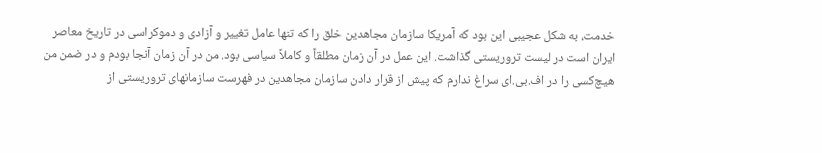خدمت، به شکل عجیبی این بود که آمریکا سازمان مجاهدین خلق را که تنها عامل تغییر و آزادی و دموکراسی در تاریخ معاصر ایران است در لیست تروریستی گذاشت. این عمل در آن زمان مطلقاً و کاملاً سیاسی بود. من در آن زمان آنجا بودم و در ضمن من هیچ‌کسی را در اف.بی.ای سراغ ندارم که پیش از قرار دادن سازمان مجاهدین در فهرست سازمانهای تروریستی از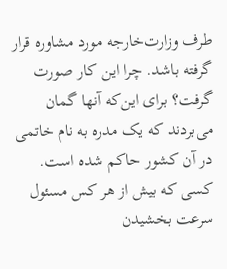طرف وزارت‌خارجه مورد مشاوره قرار گرفته باشد. چرا این کار صورت گرفت؟ برای این‌که آنها گمان می‌بردند که یک مدره به نام خاتمی در آن کشور حاکم شده است. کسی که بیش از هر کس مسئول سرعت بخشیدن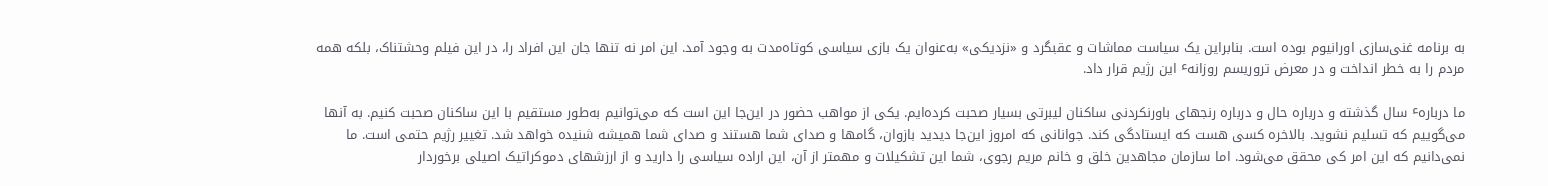به برنامه غنی‌سازی اورانیوم بوده است. بنابراین یک سیاست مماشات و عقبگرد و «نزدیکی» به‌عنوان یک بازی سیاسی کوتاه‌مدت به وجود آمد. این امر نه تنها جان این افراد را، در این فیلم وحشتناک، بلکه همه مردم را به خطر انداخت و در معرض تروریسم روزانهٴ این رژیم قرار داد.

ما دربارهٴ سال گذشته و درباره حال و درباره رنجهای باورنکردنی ساکنان لیبرتی بسیار صحبت کرده‌ایم. یکی از مواهب حضور در این‌جا این است که می‌توانیم به‌طور مستقیم با این ساکنان صحبت کنیم. به آنها می‌گوییم که تسلیم نشوید. بالاخره کسی هست که ایستادگی کند. جوانانی که امروز این‌جا دیدید بازوان، گامها و صدای شما هستند و صدای شما همیشه شنیده خواهد شد. تغییر رژیم حتمی است. ما نمی‌دانیم که این امر کی محقق می‌شود. اما سازمان مجاهدین خلق و خانم مریم رجوی، شما این تشکیلات و مهمتر از آن، این اراده سیاسی را دارید و از ارزشهای دموکراتیک اصیلی برخوردار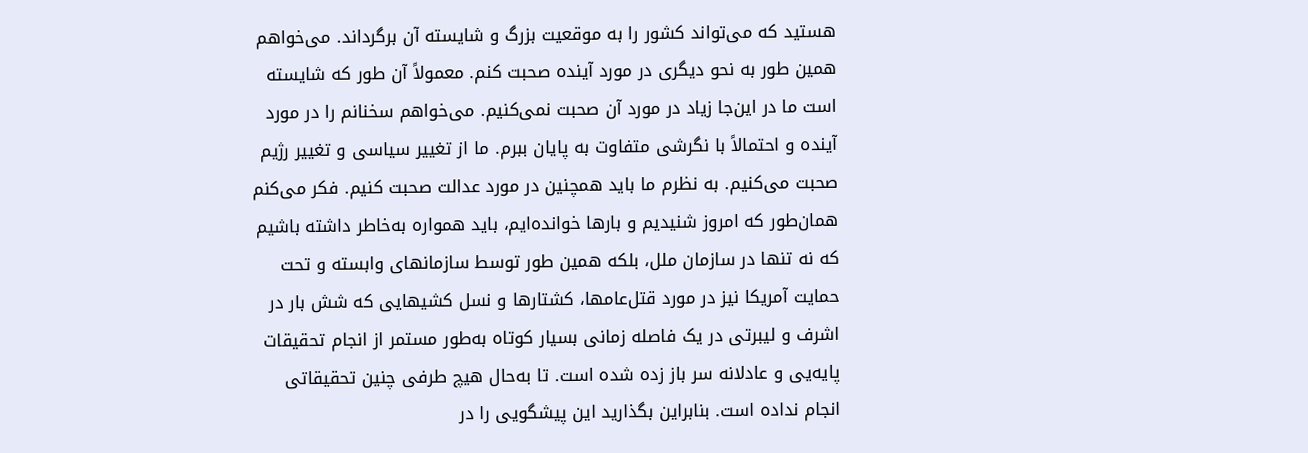هستید که می‌تواند کشور را به موقعیت بزرگ و شایسته آن برگرداند. می‌خواهم همین طور به نحو دیگری در مورد آینده صحبت کنم. معمولاً آن طور که شایسته است ما در این‌جا زیاد در مورد آن صحبت نمی‌کنیم. می‌خواهم سخنانم را در مورد آینده و احتمالاً با نگرشی متفاوت به پایان ببرم. ما از تغییر سیاسی و تغییر رژیم صحبت می‌کنیم. به نظرم ما باید همچنین در مورد عدالت صحبت کنیم. فکر می‌کنم همان‌طور که امروز شنیدیم و بارها خوانده‌ایم، باید همواره به‌خاطر داشته باشیم که نه تنها در سازمان ملل، بلکه همین طور توسط سازمانهای وابسته و تحت حمایت آمریکا نیز در مورد قتل‌عامها، کشتارها و نسل کشیهایی که شش بار در اشرف و لیبرتی در یک فاصله زمانی بسیار کوتاه به‌طور مستمر از انجام تحقیقات پایه‌یی و عادلانه سر باز زده شده است. تا به‌حال هیچ طرفی چنین تحقیقاتی انجام نداده است. بنابراین بگذارید این پیشگویی را در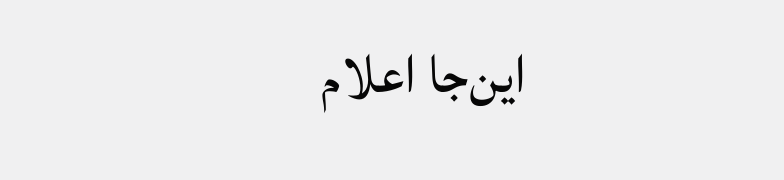این‌جا اعلام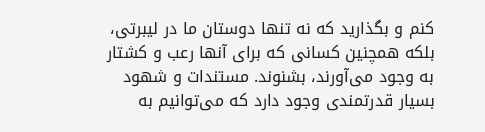کنم و بگذارید که نه تنها دوستان ما در لیبرتی، بلکه همچنین کسانی که برای آنها رعب و کشتار به وجود می‌آورند، بشنوند. مستندات و شهود بسیار قدرتمندی وجود دارد که می‌توانیم به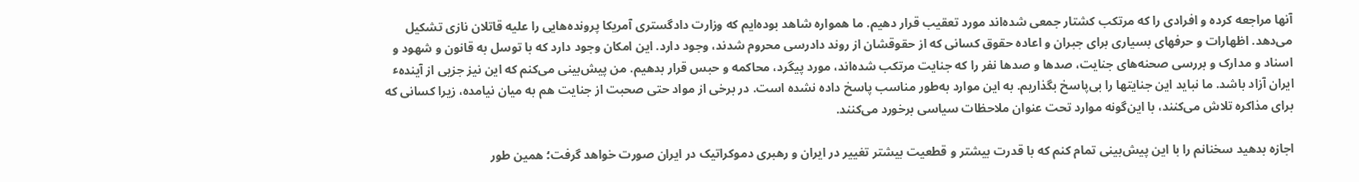آنها مراجعه کرده و افرادی را که مرتکب کشتار جمعی شده‌اند مورد تعقیب قرار دهیم. ما همواره شاهد بوده‌ایم که وزارت دادگستری آمریکا پرونده‌هایی را علیه قاتلان نازی تشکیل می‌دهد. اظهارات و حرفهای بسیاری برای جبران و اعاده حقوق کسانی که از حقوقشان از روند دادرسی محروم شدند، وجود دارد. این امکان وجود دارد که با توسل به قانون و شهود و اسناد و مدارک و بررسی صحنه‌های جنایت، صدها و صدها نفر را که جنایت مرتکب شده‌اند، مورد پیگرد، محاکمه و حبس قرار بدهیم. من پیش‌بینی می‌کنم که این نیز جزیی از آیندهٴ ایران آزاد باشد. ما نباید این جنایتها را بی‌پاسخ بگذاریم. به این موارد به‌طور مناسب پاسخ داده نشده است. در برخی از مواد حتی صحبت از جنایت هم به میان نیامده، زیرا کسانی که برای مذاکره تلاش می‌کنند، با این‌گونه موارد تحت عنوان ملاحظات سیاسی برخورد می‌کنند.

اجازه بدهید سخنانم را با این پیش‌بینی تمام کنم که با قدرت بیشتر و قطعیت بیشتر تغییر در ایران و رهبری دموکراتیک در ایران صورت خواهد گرفت؛ همین طور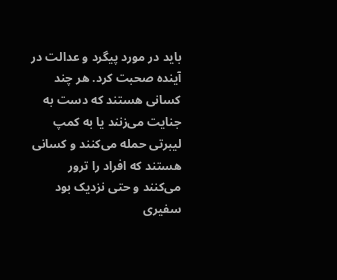باید در مورد پیگرد و عدالت در آینده صحبت کرد. هر چند کسانی هستند که دست به جنایت می‌زنند یا به کمپ لیبرتی حمله می‌کنند و کسانی هستند که افراد را ترور می‌کنند و حتی نزدیک بود سفیری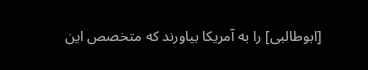[ابوطالبی] را به آمریکا بیاورند که متخصص این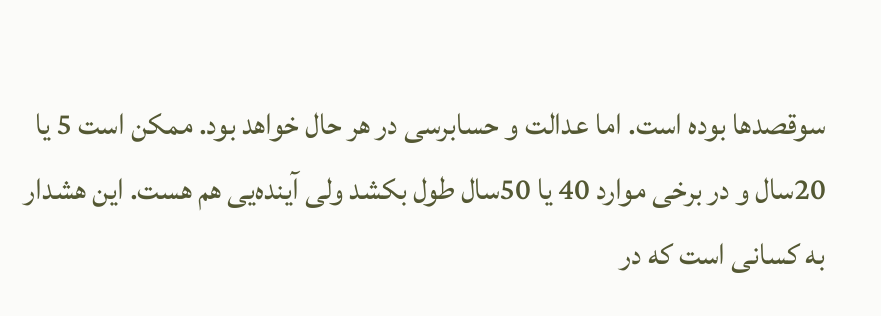سوقصدها بوده است. اما عدالت و حسابرسی در هر حال خواهد بود. ممکن است 5 یا 20سال و در برخی موارد 40 یا 50سال طول بکشد ولی آینده‌یی هم هست. این هشدار به کسانی است که در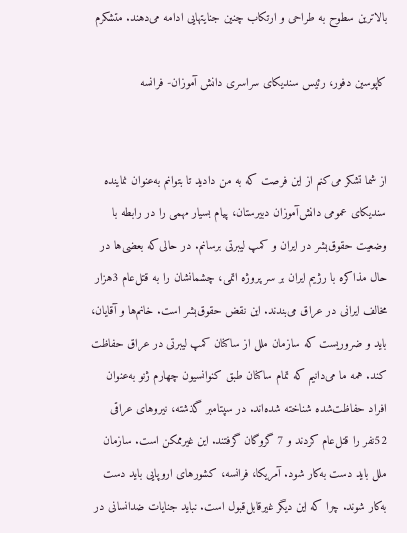بالاترین سطوح به طراحی و ارتکاب چنین جنایتهایی ادامه می‌دهند. متشکرم

کاپوسین دفور، رئیس سندیکای سراسری دانش آموزان- فرانسه


از شما تشکر می‌کنم از این فرصت که به من دادید تا بتوانم به‌عنوان نماینده سندیکای عمومی دانش‌آموزان دبیرستان، پیام بسیار مهمی را در رابطه با وضعیت حقوق‌بشر در ایران و کمپ لیبرتی برسانم. در حالی‌که بعضی‌ها در حال مذاکره با رژیم ایران بر سر پروژه اتمی، چشمانشان را به قتل‌عام 3هزار مخالف ایرانی در عراق می‌بندند. این نقض حقوق‌بشر است. خانم‌ها و آقایان، باید و ضروریست که سازمان ملل از ساکنان کمپ لیبرتی در عراق حفاظت کند. همه ما می‌دانیم که تمام ساکنان طبق کنوانسیون چهارم ژنو به‌عنوان افراد حفاظت‌شده شناخته شده‌اند. در سپتامبر گذشته، نیروهای عراقی 52نفر را قتل‌عام کردند و 7 گروگان گرفتند. این غیرممکن است. سازمان ملل باید دست به‌کار شود. آمریکا، فرانسه، کشورهای اروپایی باید دست به‌کار شوند. چرا که این دیگر غیرقابل‌قبول است. نباید جنایات ضدانسانی در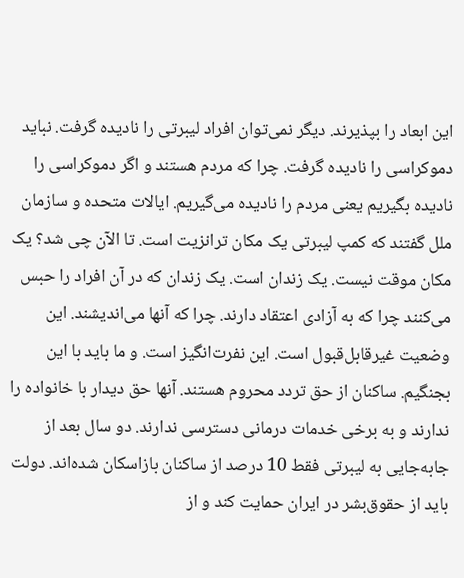این ابعاد را بپذیرند. دیگر نمی‌توان افراد لیبرتی را نادیده گرفت. نباید دموکراسی را نادیده گرفت. چرا که مردم هستند و اگر دموکراسی را نادیده بگیریم یعنی مردم را نادیده می‌گیریم. ایالات متحده و سازمان ملل گفتند که کمپ لیبرتی یک مکان ترانزیت است. تا الآن چی شد؟ یک مکان موقت نیست. یک زندان است. یک زندان که در آن افراد را حبس می‌کنند چرا که به آزادی اعتقاد دارند. چرا که آنها می‌اندیشند. این وضعیت غیرقابل‌قبول است. این نفرت‌انگیز است. و ما باید با این بجنگیم. ساکنان از حق تردد محروم هستند. آنها حق دیدار با خانواده را ندارند و به برخی خدمات درمانی دسترسی ندارند. دو سال بعد از جابه‌جایی به لیبرتی فقط 10 درصد از ساکنان بازاسکان شده‌اند. دولت باید از حقوق‌بشر در ایران حمایت کند و از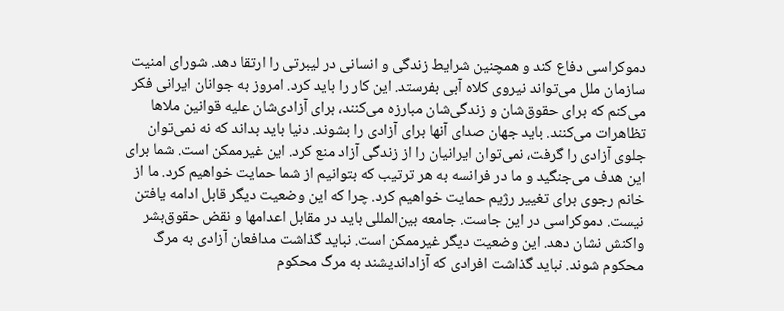دموکراسی دفاع کند و همچنین شرایط زندگی و انسانی در لیبرتی را ارتقا دهد. شورای امنیت سازمان ملل می‌تواند نیروی کلاه آبی بفرستد. این کار را باید کرد. امروز به جوانان ایرانی فکر می‌کنم که برای حقوق‌شان و زندگی‌شان مبارزه می‌کنند، برای آزادی‌شان علیه قوانین ملاها تظاهرات می‌کنند. باید جهان صدای آنها برای آزادی را بشوند. دنیا باید بداند که نه نمی‌توان جلوی آزادی را گرفت، نمی‌توان ایرانیان را از زندگی آزاد منع کرد. این غیرممکن است. شما برای این هدف می‌جنگید و ما در فرانسه به هر ترتیب که بتوانیم از شما حمایت خواهیم کرد. ما از خانم رجوی برای تغییر رژیم حمایت خواهیم کرد. چرا که این وضعیت دیگر قابل ادامه یافتن نیست. دموکراسی در این جاست. جامعه بین‌المللی باید در مقابل اعدامها و نقض حقوق‌بشر واکنش نشان دهد. این وضعیت دیگر غیرممکن است. نباید گذاشت مدافعان آزادی به مرگ محکوم شوند. نباید گذاشت افرادی که آزاداندیشند به مرگ محکوم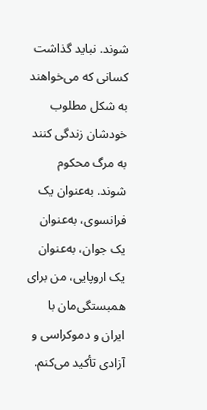شوند. نباید گذاشت کسانی که می‌خواهند به شکل مطلوب خودشان زندگی کنند به مرگ محکوم شوند. به‌عنوان یک فرانسوی، به‌عنوان یک جوان، به‌عنوان یک اروپایی، من برای همبستگی‌مان با ایران و دموکراسی و آزادی تأکید می‌کنم.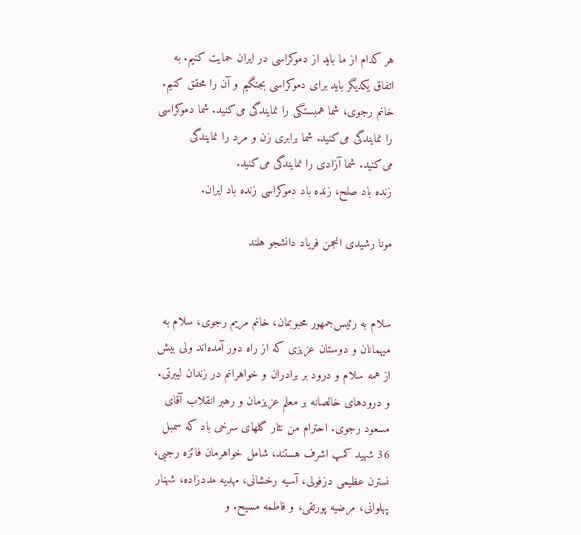هر کدام از ما باید از دموکراسی در ایران حمایت کنیم. به اتفاق یکدیگر باید برای دموکراسی بجنگیم و آن را محقق کنیم. خانم رجوی، شما همبستگی را نمایندگی می‌کنید. شما دموکراسی را نمایندگی می‌کنید. شما برابری زن و مرد را نمایندگی می‌کنید. شما آزادی را نمایندگی می‌کنید.
زنده باد صلح، زنده باد دموکراسی زنده باد ایران.

مونا رشیدی انجمن فریاد دانشجو هلند


سلام به رئیس‌جمهور محبوبمان، خانم مریم رجوی، سلام به میهمانان و دوستان عزیزی که از راه دور آمده‌اند ولی بیش از همه سلام و درود بر برادران و خواهرانم در زندان لیبرتی. و درودهای خالصانه بر معلم عزیزمان و رهبر انقلاب آقای مسعود رجوی. احترام من نثار گلهای سرخی باد که سمبل 36 شهید کمپ اشرف هستند، شامل خواهرمان فائزه رجبی، نسترن عظیمی دزفولی، آسیه رخشانی، مهدیه مددزاده، شهنار پهلوانی، مرضیه پورتقی، و فاطمه مسیح. و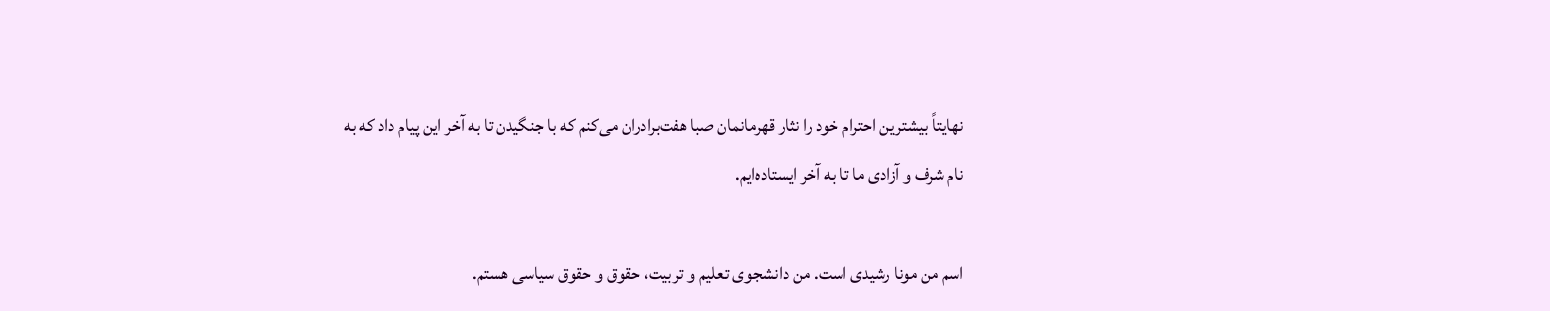نهایتاً بیشترین احترام خود را نثار قهرمانمان صبا هفت‌برادران می‌کنم که با جنگیدن تا به آخر این پیام داد که به نام شرف و آزادی ما تا به آخر ایستاده‌ایم.

اسم من مونا رشیدی است. من دانشجوی تعلیم و تربیت، حقوق و حقوق سیاسی هستم.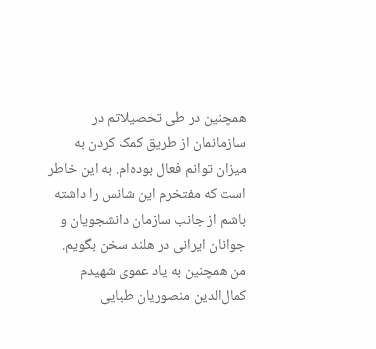همچنین در طی تحصیلاتم در سازمانمان از طریق کمک کردن به میزان توانم فعال بوده‌ام. به این خاطر است که مفتخرم این شانس را داشته باشم از جانب سازمان دانشجویان و جوانان ایرانی در هلند سخن بگویم. من همچنین به یاد عموی شهیدم کمال‌الدین منصوریان طبایی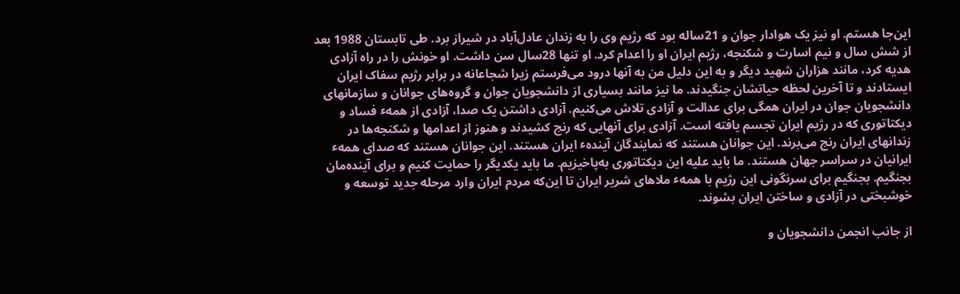این‌جا هستم. او نیز یک هوادار جوان و 21ساله بود که رژیم وی را به زندان عادل‌آباد در شیراز برد. طی تابستان 1988 بعد از شش سال و نیم اسارت و شکنجه، رژیم ایران او را اعدام کرد. او تنها 28سال سن داشت. او خونش را در راه آزادی هدیه کرد، مانند هزاران شهید دیگر و به این دلیل من به آنها درود می‌فرستم زیرا شجاعانه در برابر رژیم سفاک ایران ایستادند و تا آخرین لحظه حیاتشان جنگیدند. ما نیز مانند بسیاری از دانشجویان جوان و گروه‌های جوانان و سازمانهای دانشجویان جوان در ایران همگی برای عدالت و آزادی تلاش می‌کنیم. آزادی داشتن یک صدا، آزادی از همهٴ فساد و دیکتاتوری که در رژیم ایران تجسم یافته است. آزادی برای آنهایی که رنج کشیدند و هنوز از اعدامها و شکنجه‌ها در زندانهای ایران رنج می‌برند. این جوانان هستند که نمایندگان آیندهٴ ایران هستند. این جوانان هستند که صدای همهٴ ایرانیان در سراسر جهان هستند. ما باید علیه این دیکتاتوری به‌پاخیزیم. ما باید یکدیگر را حمایت کنیم و برای آینده‌مان بجنگیم. بجنگیم برای سرنگونی این رژیم با همهٴ ملاهای شریر ایران تا این‌که مردم ایران وارد مرحله جدید توسعه و خوشبختی در آزادی و ساختن ایران بشوند.

از جانب انجمن دانشجویان و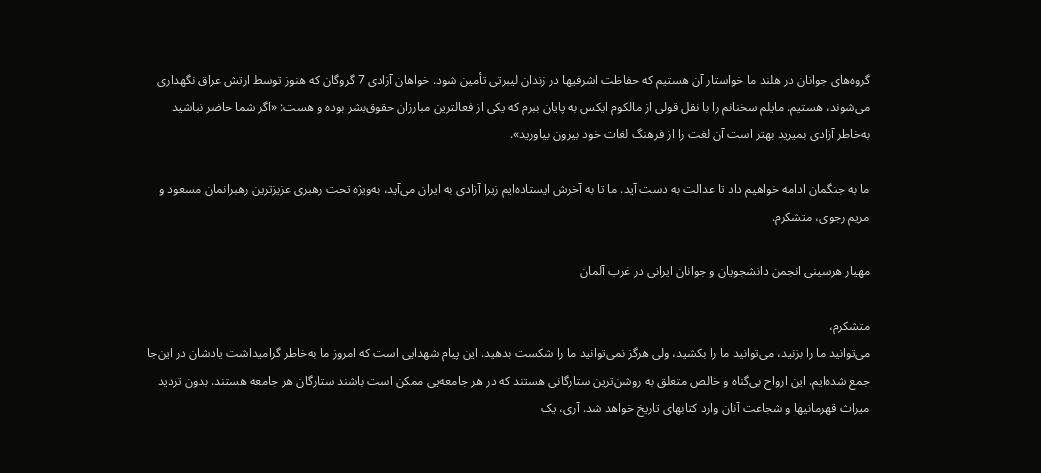گروه‌های جوانان در هلند ما خواستار آن هستیم که حفاظت اشرفیها در زندان لیبرتی تأمین شود. خواهان آزادی 7 گروگان که هنوز توسط ارتش عراق نگهداری می‌شوند، هستیم. مایلم سخنانم را با نقل قولی از مالکوم ایکس به پایان ببرم که یکی از فعالترین مبارزان حقوق‌بشر بوده و هست: «اگر شما حاضر نباشید به‌خاطر آزادی بمیرید بهتر است آن لغت را از فرهنگ لغات خود بیرون بیاورید».

ما به جنگمان ادامه خواهیم داد تا عدالت به دست آید. ما تا به آخرش ایستاده‌ایم زیرا آزادی به ایران می‌آید، به‌ویژه تحت رهبری عزیزترین رهبرانمان مسعود و مریم رجوی، متشکرم.

مهیار هرسینی انجمن دانشجویان و جوانان ایرانی در غرب آلمان

متشکرم،
می‌توانید ما را بزنید، می‌توانید ما را بکشید، ولی هرگز نمی‌توانید ما را شکست بدهید. این پیام شهدایی است که امروز ما به‌خاطر گرامیداشت یادشان در این‌جا جمع شده‌ایم. این ارواح بی‌گناه و خالص متعلق به روشن‌ترین ستارگانی هستند که در هر جامعه‌یی ممکن است باشند ستارگان هر جامعه هستند. بدون تردید میراث قهرمانیها و شجاعت آنان وارد کتابهای تاریخ خواهد شد. آری، یک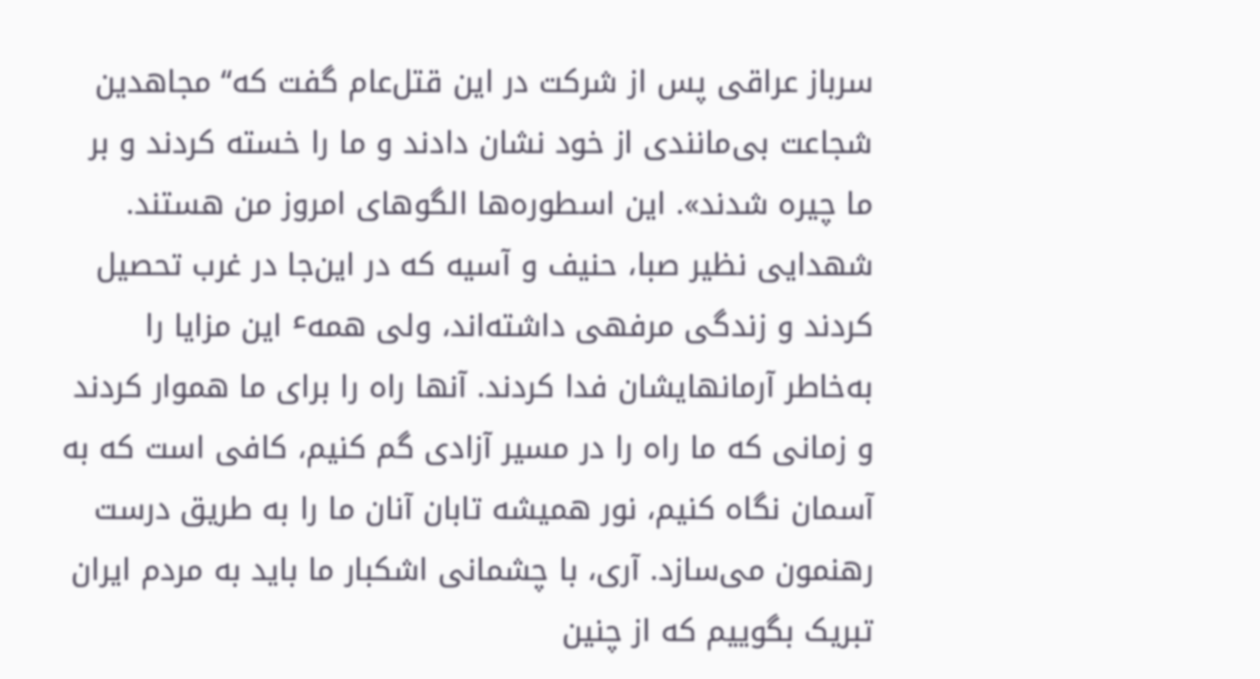سرباز عراقی پس از شرکت در این قتل‌عام گفت که“ مجاهدین شجاعت بی‌مانندی از خود نشان دادند و ما را خسته کردند و بر ما چیره شدند». این اسطوره‌ها الگوهای امروز من هستند. شهدایی نظیر صبا، حنیف و آسیه که در این‌جا در غرب تحصیل کردند و زندگی مرفهی داشته‌اند، ولی همهٴ این مزایا را به‌خاطر آرمانهایشان فدا کردند. آنها راه را برای ما هموار کردند و زمانی که ما راه را در مسیر آزادی گم کنیم، کافی است که به آسمان نگاه کنیم، نور همیشه تابان آنان ما را به طریق درست رهنمون می‌سازد. آری، با چشمانی اشکبار ما باید به مردم ایران تبریک بگوییم که از چنین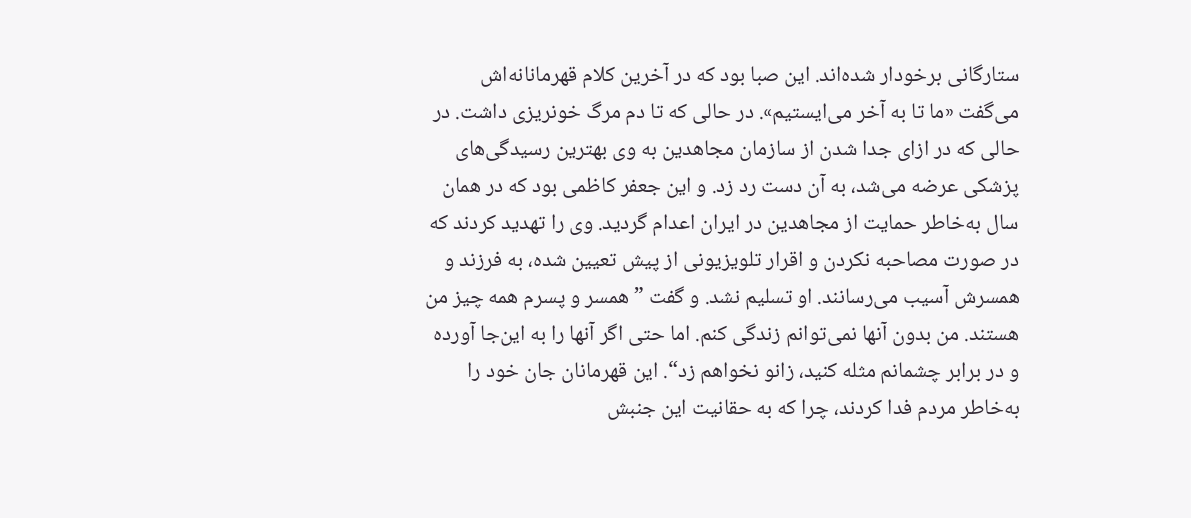ستارگانی برخودار شده‌اند. این صبا بود که در آخرین کلام قهرمانانه‌اش می‌گفت «ما تا به آخر می‌ایستیم». در حالی که تا دم مرگ خونریزی داشت. در حالی که در ازای جدا شدن از سازمان مجاهدین به وی بهترین رسیدگی‌های پزشکی عرضه می‌شد، به آن دست رد زد. و این جعفر کاظمی بود که در همان سال به‌خاطر حمایت از مجاهدین در ایران اعدام گردید. وی را تهدید کردند که در صورت مصاحبه نکردن و اقرار تلویزیونی از پیش تعیین شده، به فرزند و همسرش آسیب می‌رسانند. او تسلیم نشد. و گفت ”همسر و پسرم همه چیز من هستند. من بدون آنها نمی‌توانم زندگی کنم. اما حتی اگر آنها را به این‌جا آورده و در برابر چشمانم مثله کنید، زانو نخواهم زد“. این قهرمانان جان خود را به‌خاطر مردم فدا کردند، چرا که به حقانیت این جنبش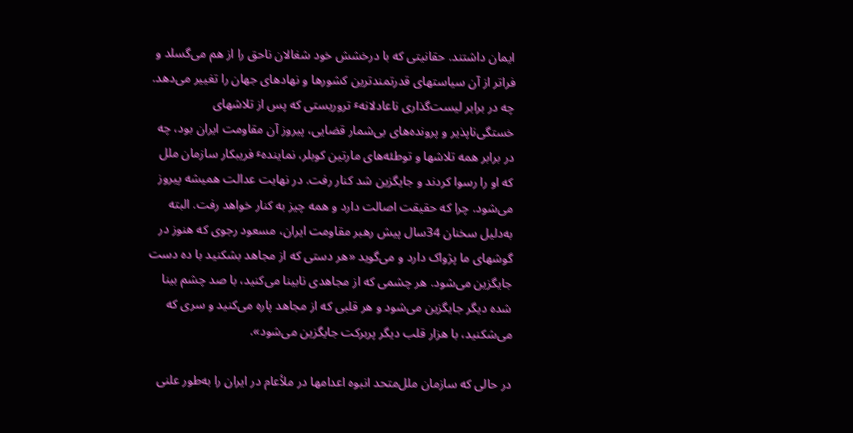ایمان داشتند. حقانیتی که با درخشش خود شغالان ناحق را از هم می‌گسلد و فراتر از آن سیاستهای قدرتمندترین کشورها و نهادهای جهان را تغییر می‌دهد. چه در برابر لیست‌گذاری ناعادلانهٴ تروریستی که پس از تلاشهای خستگی‌ناپذیر و پرونده‌های بی‌شمار قضایی، پیروز آن مقاومت ایران بود، چه در برابر همه تلاشها و توطئه‌های مارتین کوبلر، نمایندهٴ فریبکار سازمان ملل که او را رسوا کردند و جایگزین شد کنار رفت. در نهایت عدالت همیشه پیروز می‌شود. چرا که حقیقت اصالت دارد و همه چیز به کنار خواهد رفت. البته به‌دلیل سخنان 34سال پیش رهبر مقاومت ایران، مسعود رجوی که هنوز در گوشهای ما پژواک دارد و می‌گوید «هر دستی که از مجاهد بشکنید با ده دست جایگزین می‌شود. هر چشمی که از مجاهدی نابینا می‌کنید، با صد چشم بینا شده دیگر جایگزین می‌شود و هر قلبی که از مجاهد پاره می‌کنید و سری که می‌شکنید، با هزار قلب دیگر پربرکت جایگزین می‌شود».

در حالی که سازمان ملل‌متحد انبوه اعدامها در ملأعام در ایران را به‌طور علنی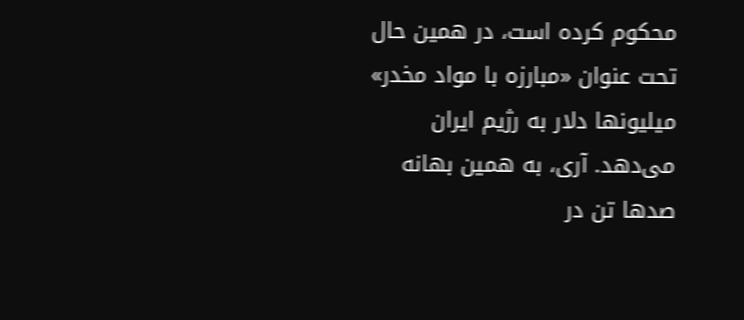محکوم کرده است، در همین حال تحت عنوان «مبارزه با مواد مخدر» میلیونها دلار به رژیم ایران می‌دهد. آری، به همین بهانه صدها تن در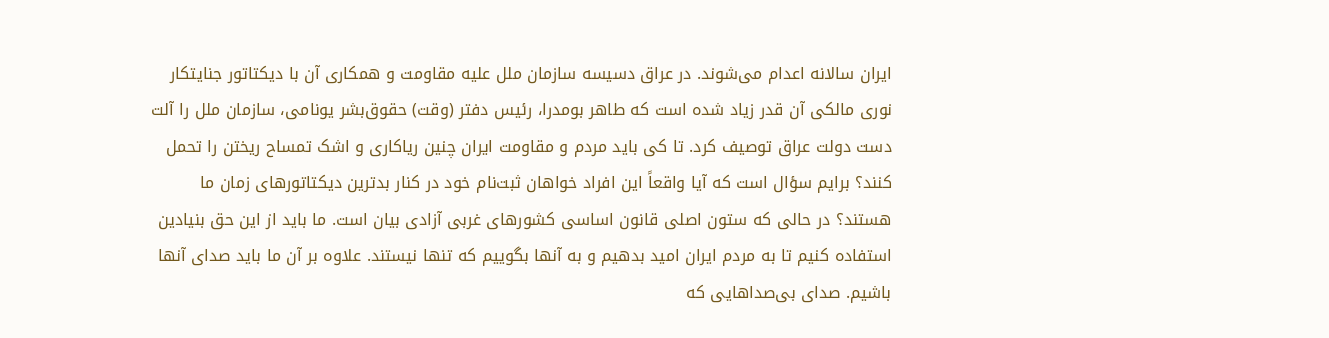ایران سالانه اعدام می‌شوند. در عراق دسیسه سازمان ملل علیه مقاومت و همکاری آن با دیکتاتور جنایتکار نوری مالکی آن قدر زیاد شده است که طاهر بومدرا، رئیس دفتر (وقت) حقوق‌بشر یونامی، سازمان ملل را آلت دست دولت عراق توصیف کرد. تا کی باید مردم و مقاومت ایران چنین ریاکاری و اشک تمساح ریختن را تحمل کنند؟ برایم سؤال است که آیا واقعاً این افراد خواهان ثبت‌نام خود در کنار بدترین دیکتاتورهای زمان ما هستند؟ در حالی که ستون اصلی قانون اساسی کشورهای غربی آزادی بیان است. ما باید از این حق بنیادین استفاده کنیم تا به مردم ایران امید بدهیم و به آنها بگوییم که تنها نیستند. علاوه بر آن ما باید صدای آنها باشیم. صدای بی‌صداهایی که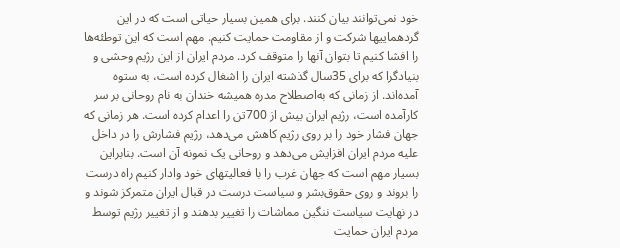خود نمی‌توانند بیان کنند. برای همین بسیار حیاتی است که در این گردهماییها شرکت و از مقاومت حمایت کنیم. مهم است که این توطئه‌ها را افشا کنیم تا بتوان آنها را متوقف کرد. مردم ایران از این رژیم وحشی و بنیادگرا که برای 35سال گذشته ایران را اشغال کرده است، به ستوه آمده‌اند. از زمانی که به‌اصطلاح مدره همیشه خندان به نام روحانی بر سر کارآمده است، رژیم ایران بیش از 700تن را اعدام کرده است. هر زمانی که جهان فشار خود را بر روی رژیم کاهش می‌دهد، رژیم فشارش را در داخل علیه مردم ایران افزایش می‌دهد و روحانی یک نمونه آن است. بنابراین بسیار مهم است که جهان غرب را با فعالیتهای خود وادار کنیم راه درست را بروند و روی حقوق‌بشر و سیاست درست در قبال ایران متمرکز شوند و در نهایت سیاست ننگین مماشات را تغییر بدهند و از تغییر رژیم توسط مردم ایران حمایت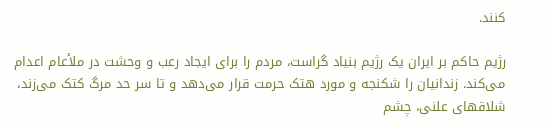کنند.

رژیم حاکم بر ایران یک رژیم بنیاد گراست، مردم را برای ایجاد رعب و وحشت در ملأعام اعدام می‌کند. زندانیان را شکنجه و مورد هتک حرمت قرار می‌دهد و تا سر حد مرگ کتک می‌زند، شلاقهای علنی، چشم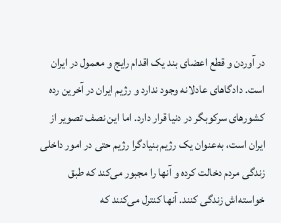در آوردن و قطع اعضای بند یک اقدام رایج و معمول در ایران است. دادگاهای عادلانه وجود ندارد و رژیم ایران در آخرین رده کشورهای سرکوبگر در دنیا قرار دارد. اما این نصف تصویر از ایران است، به‌عنوان یک رژیم بنیادگرا رژیم حتی در امور داخلی زندگی مردم دخالت کرده و آنها را مجبور می‌کند که طبق خواسته‌اش زندگی کنند. آنها کنترل می‌کنند که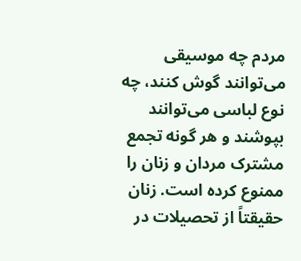مردم چه موسیقی می‌توانند گوش کنند، چه نوع لباسی می‌توانند بپوشند و هر گونه تجمع مشترک مردان و زنان را ممنوع کرده است. زنان حقیقتاً از تحصیلات در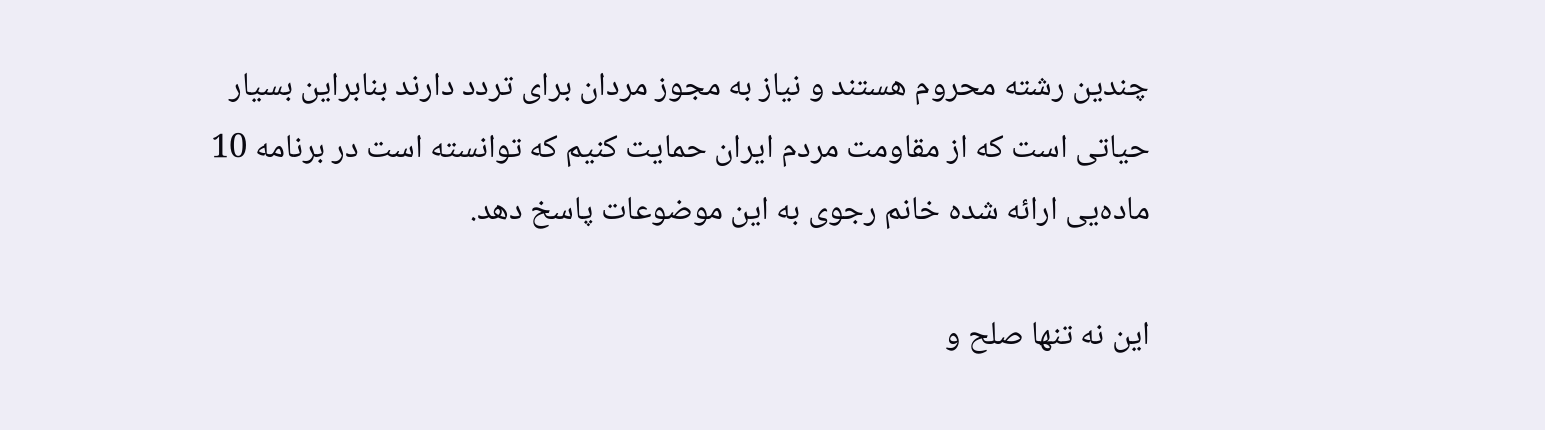چندین رشته محروم هستند و نیاز به مجوز مردان برای تردد دارند بنابراین بسیار حیاتی است که از مقاومت مردم ایران حمایت کنیم که توانسته است در برنامه 10 ماده‌یی ارائه شده خانم رجوی به این موضوعات پاسخ دهد.

این نه تنها صلح و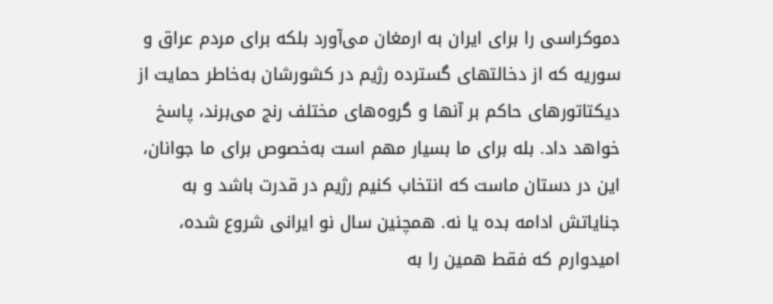دموکراسی را برای ایران به ارمغان می‌آورد بلکه برای مردم عراق و سوریه که از دخالتهای گسترده رژیم در کشورشان به‌خاطر حمایت از دیکتاتورهای حاکم بر آنها و گروه‌های مختلف رنج می‌برند، پاسخ خواهد داد. بله برای ما بسیار مهم است به‌خصوص برای ما جوانان، این در دستان ماست که انتخاب کنیم رژیم در قدرت باشد و به جنایاتش ادامه بده یا نه. همچنین سال نو ایرانی شروع شده، امیدوارم که فقط همین را به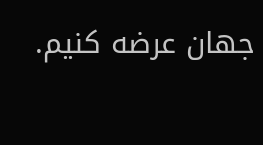جهان عرضه کنیم.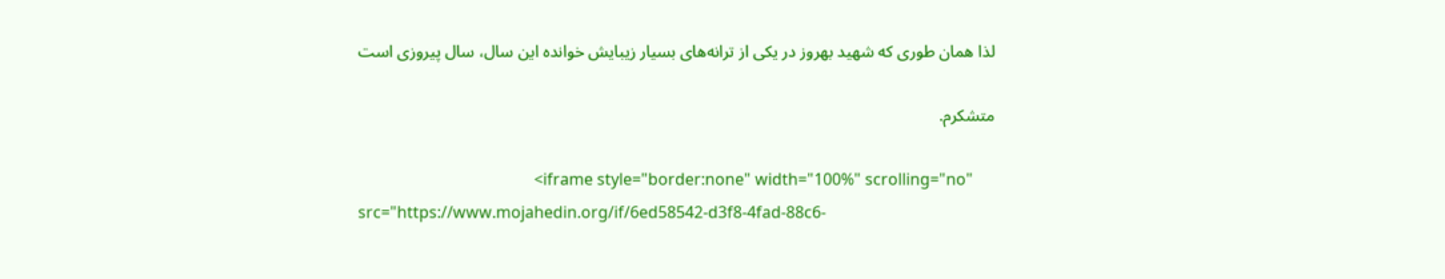لذا همان طوری که شهید بهروز در یکی از ترانه‌های بسیار زیبایش خوانده این سال، سال پیروزی است

متشکرم.

                                            <iframe style="border:none" width="100%" scrolling="no" src="https://www.mojahedin.org/if/6ed58542-d3f8-4fad-88c6-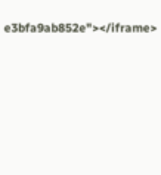e3bfa9ab852e"></iframe>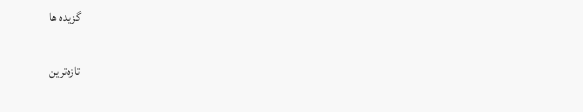گزیده ها

تازه‌ترین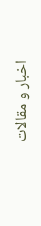اخبار و مقالات